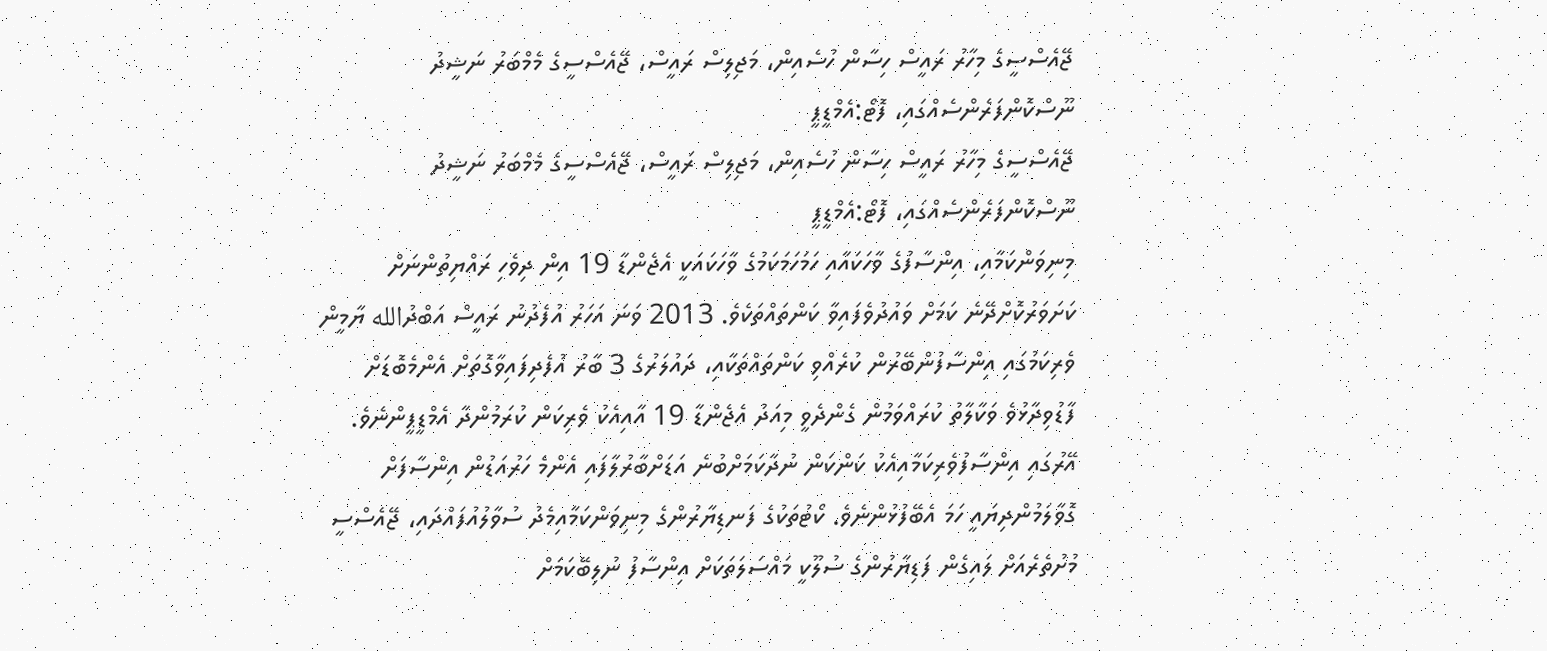ޖޭއެސްސީގެ މިހާރު ރައީސް ހިސާން ހުސެއިން، މަޖިލިސް ރައީސް، ޖޭއެސްސީގެ މެމްބަރު ނަޝީދު ނޫސްކޮންފަރެންސެއްގައި، ފޮޓޯ:އެމްޑީޕީ
ޖޭއެސްސީގެ މިހާރު ރައީސް ހިސާން ހުސެއިން، މަޖިލިސް ރައީސް، ޖޭއެސްސީގެ މެމްބަރު ނަޝީދު ނޫސްކޮންފަރެންސެއްގައި، ފޮޓޯ:އެމްޑީޕީ
މިނިވަންކަމާއި، އިންސާފުގެ ވާހަކައާއި ހަމަހަމަކަމުގެ ވާހަކައަކީ އެޖެންޑާ 19 އިން ދިވެހި ރައްޔިތުންނަށް ކަށަވަރުކޮށްދޭނެ ކަމަށް ވައުދުވެފައިވާ ކަންތައްތަކެވެ. 2013 ވަނަ އަހަރު އުފެދުނު ރައީސް އަބްދުالله ޔާމީން ވެރިކަމުގައި އިންސާފުންބޭރުން ކުރެއްވި ކަންތައްތަކާއި، ދައުލަރުގެ 3 ބާރު އުފެދިފައިވާގޮތަށް އެންމެބޮޑަށް ފާޑުވިދާޅުވެ ވަކާލާތު ކުރައްވަމުން ގެންދެވީ މިއަދު އެޖެންޑާ 19 އާއިއެކު ވެރިކަން ކުރަމުންދާ އެމްޑީޕީންނެވެ.
އޭރުގައި އިންސާފުވެރިކަމާއިއެކު ކަންކަން ނުދާކަމަށްބުނެ އަޑަށްބާރުލާފައި އެންމެ ހަރުއަޑުން އިންސާފަށް ގޮވާލަމުންދިޔައީ ހަމަ އެބޭފުޅުންނެވެ. ކޯޓުތަކުގެ ފަނޑިޔާރުންގެ މިނިވަންކަމާއިމެދު ސުވާލުއުފައްދައި، ޖޭއެސްސީ މުށުތެރެއަށް ލައިގެން ފަޑިޔާރުންގެ ސުލޫކީ މައްސަލަތަކަށް އިންސާފު ނުލިބޭކަމަށް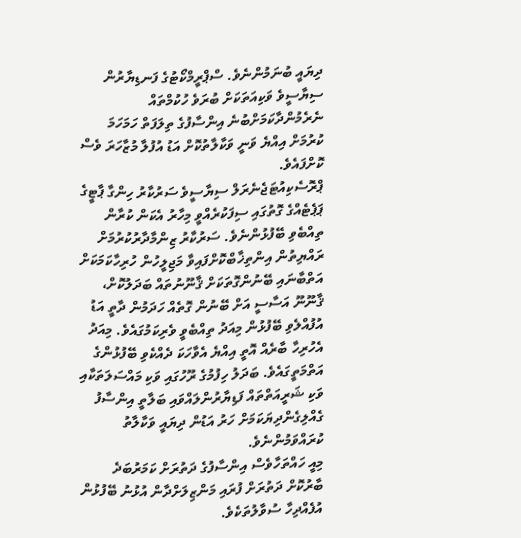ދިޔައީ ބުނަމުންނެވެ. ސްޕްރީމްކޯޓުގެ ފަނޑިޔާރުން ސިޔާސީވެ ވަކިއަތަކަށް ބުރަވެ ހުކުމްތައް ނެރެމުންދާކަމަށްބުނެ އިންސާފުގެ ތިލަފަތް ހަމަހަމަ ކުރުމަށް އިއްޔެ ވަނީ ވަކާލާތުކޮށް އަޑު އުފުލާ މުޒާހަރަ ވެސް ކޮށްފައެވެ.
ޕްރޮސެކިއުޓަޖެނެރަލް ސިޔާސީވެ ސަރުކާރު ހިންގާ ޕާޓީގެ ޕަޕެޓެއްގެ ގޮތުގައި ސިފަކުރެއްވީ މިހާރު އެކަން ކުރާން ތިއްބެވި ބޭފުޅުންނެވެ. ސަރުކާރު ޒިންމާދާރުކުރުމަށް ރައްޔިތުން އިންތިޚާބްކޮށްފައިވާ މަޖިލީހުން ހުރިހާކަމަކަށް އަތްބާނައި ބޭނުންގޮތަކަށް ޤާނޫނުތައް ބަދަލުކޮށް، ޤާނޫނޫ އަސާސީ އަށް ބޭނުން ގޮތެއް ހަދަމުން ދާތީ އަޑު އުފުއްލެވި ބޭފުޅުން މިއަދު ތިއްބެވީ ވެރިކަމުގައެވެ. މިއަދު އެހުރިހާ ބާރެއް އޮތީ އިއްޔެ އެވާހަކަ ދެއްކެވި ބޭފުޅުންގެ އަތްމަތީގައެވެ. ބަދަލު ހިފުމުގެ ރޫހުގައި ވަކި މައްސަލަތަކާއި ވަކި ޝަރީއަތްތައް ފަޑިޔާރުންލައްވައި ބަލާތީ އިންސާފު ގެއްލިގެންދިޔަކަމަށް ހަރު އަޑުން ދިޔައީ ވަކާލާތު ކުރައްވަމުންނެވެ.
މިއީ ހައްތަހާވެސް އިންސާފުގެ ދަތުރަށް ކަމަރުބަދެ ބާރުކޮށް ދަތުރަށް ފުރައި މަންޒިލަށްދާން އުޅުނު ބޭފުޅުން އުފެއްދިހާ ސުވާލުތަކެވެ.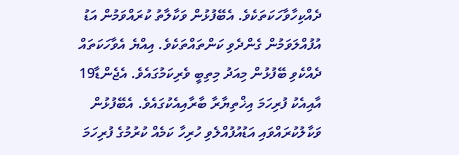ދެއްކިހާވާހަކަތަކެވެ. އެބޭފުޅުން ވަކާލާތު ކުރައްވަމުން އަޑު އުފުއްލަވަމުން ގެންދެވި ކަންތައްތަކެވެ. އިއްޔެ އެވާހަކަތައް ދެއްކެވި ބޭފުޅުން މިއަދު މިތިބީ ވެރިކަމުގައެވެ. އެޖެންޑާ19 އާއިއެކު ފުރިހަމަ އިޚްތިޔާރާ ބާރާއިއެކުގައެވެ. އެބޭފުޅުން ވަކާލުކުރައްވައި އަޑުއުފުއްލެވި ހުރިހާ ކަމެއް ކުރުމުގެ ފުރިހަމަ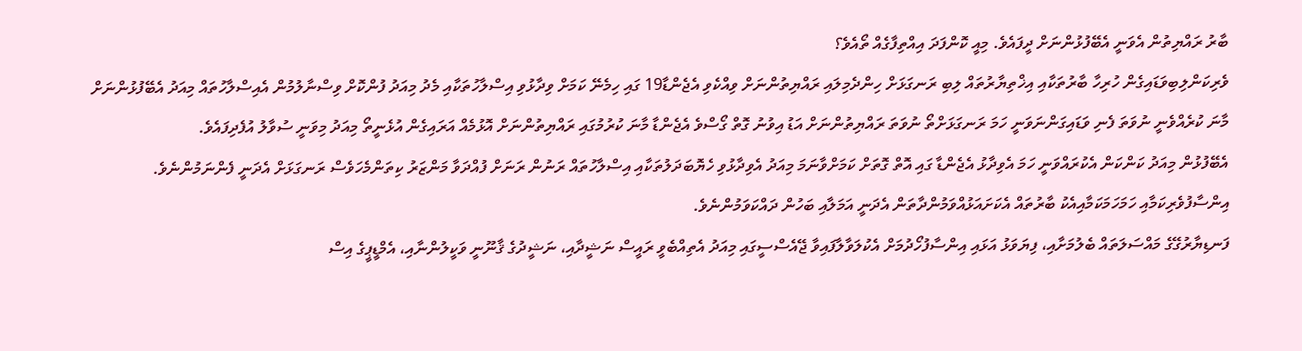ބާރު ރައްޔިތުން އެވަނީ އެބޭފުޅުންނަށް ދީފައެވެ. މިއީ ކޮންފަދަ އިއްތިފާގެއް ތޯއެވެ؟
ވެރިކަންލިބިވަޑައިގެން ހުރިހާ ބާރުތަކާއި އިޚްތިޔާރުތައް ލިބި ރަނގަޅަށް ހިންދެމިލައި ރައްޔިތުންނަށް ވިއްކެވި އެޖެންޑާ19 ގައި ހިމެނޭ ކަމަށް ވިދާޅުވި އިސްލާހުތަކާއި މެދު މިއަދު ފުންކޮށް ވިސްނާލުމުން އެއިސްލާހުތައް މިއަދު އެބޭފުޅުންނަށް މާނަ ކުރެއްވެނީ ނުވަތަ ފެނި ވަޑައިގަންނަވަނީ ހަމަ ރަނގަޅަށްތޯ ނުވަތަ ރައްޔިތުންނަށް އަޑު އިވުނު ގޮތް ގޯސްވެ އެޖެންޑާ މާނަ ކުރުމުގައި ރައްޔިތުންނަށް އޮޅުމެއް އަރައިގެން އުޅެނީތޯ މިއަދު މިވަނީ ސުވާލު އުފެދިފައެވެ.
އެބޭފުޅުން މިއަދު ކަންކަން އެކުރައްވަނީ ހަމަ އެވިދާޅު އެޖެންޑާ ގައި އޮތް ގޮތަށް ކަމަށްވާނަމަ މިއަދު އެވިދާޅުވި ހެޔޮބަދަލުތަކާއި އިސްލާހުތައް ރަނުން ރަނަށް ފުއްދަވާ މަންޒަރު ކިތަންމެހަވެސް ރަނގަޅަށް އެދަނީ ފެންނަމުންނެވެ. އިންސާފުވެރިކަމާއި ހަމަހަމަކަމާއިއެކު ބާރުތައް އެކަށައަޅުއްވަމުންދާތަން އެދަނީ އަމަލާއި ބަހުން ދައްކަވަމުންނެވެ.
ފަނޑިޔާރުގޭގެ މައްސަލަތައް ބެލުމަށާއި، ފިޔަވަޅު އަޅައި އިންސާފުހޯދުމަށް އެކުލަވާލާފައިވާ ޖޭއެސްސީގައި މިއަދު އެތިއްބެވީ ރައީސް ނަޝީދާއި، ނަޝީދުގެ ޤާނޫނީ ވަކީލުންނާއި، އެމްޑީޕީގެ އިސް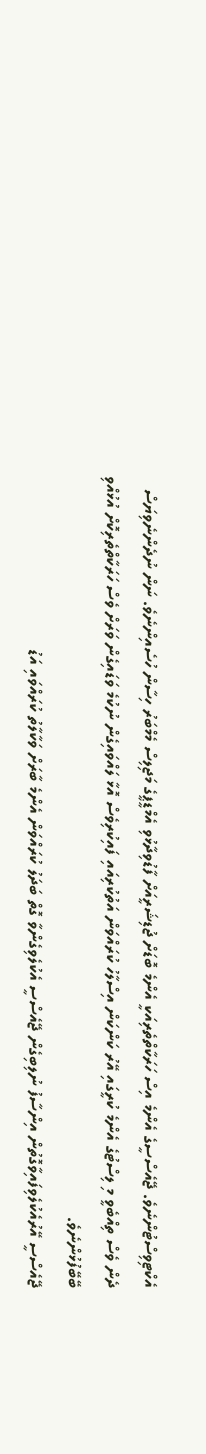އެކްޓިވިސްޓުންނެވެ. ޖޭއެސްސީގެ އެންމެ އިސް ހަރަކާތްތެރިއަކީ އެންމެ ބޮޑަށް ޖުޑިޝަރީއަށް ފާޑުވިދާޅުވި އެމްޑީޕީގެ މަޖިލިސް މެމްބަރު ހިސާން ހުސެއިންނެވެ. ނަން ނުދެންނެވިޔަސް ދެން ވެސް ތިއްބެވީ މި ލިސްޓުގެ އެންމެ ކުރީގައި އޭރު ކަންކަން އިސްލާހު ކުރައްވަން އަތުކުރިއައި ފައިކުރިވެސް އޮޅާ ލައްވައިގެން ނުކުމެ ވަޑައިގެން ވަރަށް ވެސް ހަރަކާތްތެރިކޮށް އުޅުއްވި ބޭބޭފުޅުންނެވެ.
ޖޭއެސްސީ އޭރުއެކުލެވިފައިވާގޮތުން އިންސާފު ނުލިބިގެން ޖޭއެސްސީ އެކުލެވިގެންވާ ގޮތް ބަދަލު ކުރައްވަން އެންމެ ބާރަށް ވަކާލާތު ކުރައްވައި އަޑު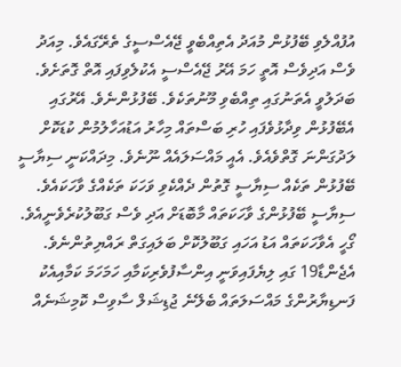އުފުއްލެވި ބޭފުޅުން މުއަދު އެތިއްބެވީ ޖޭއެސްސީގެ ތެރޭގައެވެ. މިއަދު ވެސް އަދިވެސް އޮތީ ހަމަ އޭރު ޖޭއެސްސީ އެކުލެވިފައި އޮތް ގޮތަށެވެ. ބަދަލުވީ އެތަނުގައި ތިއްބެވި މޫނުތަކެވެ. ބޭފުޅުންނެވެ. އޭރުގައި އެބޭފުޅުން ވިދާޅުވެފައި ހުރި ބަސްތައް މިހާރު އަޑުއަހާލުމުން ކުޑަކޮށް ލަދުގަންނަ ގޮތްވެއެވެ. އެއީ މައްސަލައެއް ނޫނެވެ. މިދައްކަނީ ސިޔާސީ ބޭފުޅުން ތަކެއް ސިޔާސީ ގޮތުން ދެއްކެވި ވަހަކަ ތަކެއްގެ ވާހަކައެވެ. ސިޔާސީ ބޭފުޅުންގެ ވާހަކަތައް މާބޮޑަށް އަދި ވެސް ގަބޫލުކުރެވެނީއެވެ. ގޯހީ އެވާހަކަތައް އަޑު އަހައި ގަބޫލުކޮށް ބަލައިގަތް ރައްޔިތުންނެވެ.
އެޖެންޑާ19 ގައި ލިޔެފައިވަނީ އިންސާފުވެރިކަމާއި ހަމަހަމަ ކަމާއިއެކު ފަނޑިޔާރުންގެ މައްސަލަތައް ބެލޭނެ ޖުޑިޝަލް ސާވިސް ކޮމިޝަނެއް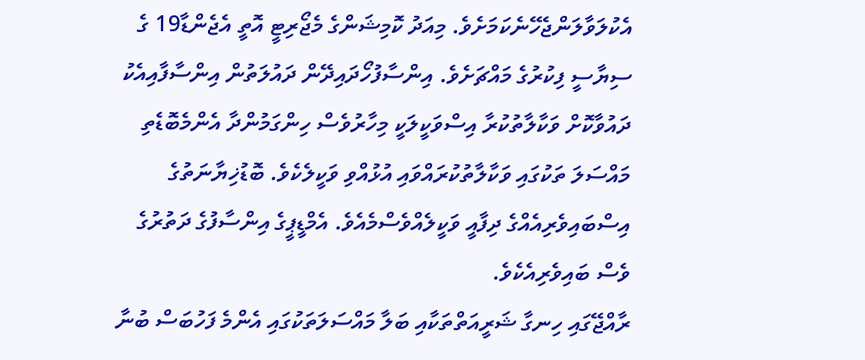އެކުލަވާލަންޖެހޭނެކަމަށެވެ. މިއަދު ކޮމިޝަންގެ މެޖޯރިޓީ އޮތީ އެޖެންޑާ19 ގެ ސިޔާސީ ފިކުރުގެ މައްޗަށެވެ. އިންސާފުހޯދައިދޭން ދައުލަތުން އިންސާފާއިއެކު ދައުވާކޮށް ވަކާލާތުކުރާ އިސްވަކީލަކީ މިހާރުވެސް ހިންގަމުންދާ އެންމެބޮޑެތި މައްސަލަ ތަކުގައި ވަކާލާތުކުރައްވައި އުޅުއްވި ވަކީލެކެވެ. ބޮޑުޚިޔާނަތުގެ އިސްބައިވެރިއެއްގެ ދިފާއީ ވަކީލެއްވެސްމެއެވެ. އެމްޑީޕީގެ އިންސާފުގެ ދަތުރުގެ ވެސް ބައިވެރިއެކެވެ.
ރާއްޖޭގައި ހިނގާ ޝަރީއަތްތަކާއި ބަލާ މައްސަލަތަކުގައި އެންމެ ފަހުބަސް ބުނާ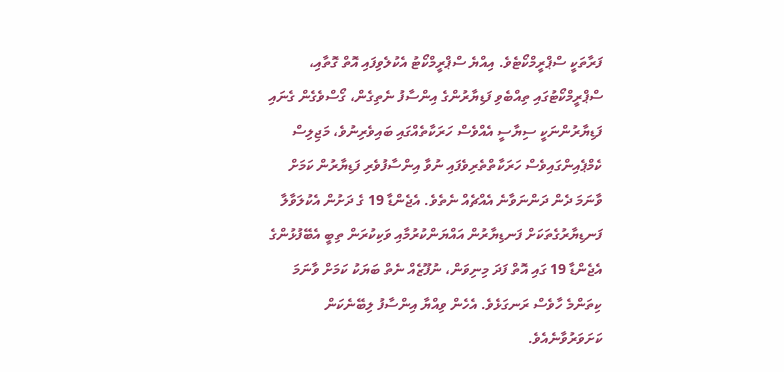ފަރާތަކީ ސްޕްރީމްކޯޓެވެ. އިއްޔެ ސްޕްރީމްކޯޓު އެކުލެވިފައި އޮތް ގޮތާއި، ސްޕްރީމްކޯޓުގައި ތިއްބެވި ފަޑިޔާރުންގެ އިންސާފު ނެތިގެން، ގޯސްވެގެން ގެނައި ފަޑިޔާރުންނަކީ ސިޔާސީ އެއްވެސް ހަރަކާތެއްގައި ބައިވެރިނުވެ، މަޖިލިސް ކެމްޕެއިންގައިވެސް ހަރަކާތްތެރިވެފައި ނުވާ އިންސާފުވެރި ފަޑިޔާރުން ކަމަށް ވާނަމަ ދެން ދަންނަވާނެ އެއްޗެއް ނެތެވެ. އެޖެންޑާ 19 ގެ ދަށުން އެކުލަވާލާ ފަނޑިޔާރުގެތަކަށް ފަނޑިޔާރުން އައްޔަންކުރުމާއި ވަކިކުރަން ތިބީ އެބޭފުޅުންގެ އެޖެންޑާ 19 ގައި އޮތް ފަދަ މިނިވަން، ނުފޫޒެއް ނެތް ބަޔަކު ކަމަށް ވާނަމަ ކިތަންމެ ހާވެސް ރަނގަޅެވެ. އެހެން ވިއްޔާ އިންސާފު ލިބޭނެކަން ކަށަވަރުވާނެއެވެ.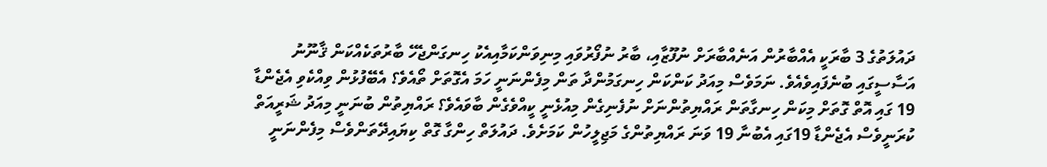ދައުލަތުގެ 3 ބާރަކީ އެއްބާރުން އަނެއްބާރަށް ނުފޫޒާއި، ބާރު ނުފޯރުވައި މިނިވަންކަމާއިއެކު ހިނގަންޖެހޭ ބާރުތަކެއްކަން ޤާނޫނު އަސާސީގައި ބުނެފައިވެއެވެ. ނަމަވެސް މިއަދު ކަންކަން ހިނގަމުންދާ ތަން މިފެންނަނީ ހަމަ އެގޮތަށް ތޯއެވެ؟ އެބޭފުޅުން ވިއްކެވި އެޖެންޑާ 19 ގައި އޮތް ގޮތަށް މިކަން ހިނގާތަން ރައްޔިތުންނަށް ނުފެނިގެން މިއުޅެނީ ކީއްވެގެން ބާވައެވެ؟ ރައްޔިތުން ބުނަނީ މިއަދު ޝަރީއަތް ކުރަނީވެސް އެޖެންޑާ 19ގައި އެބުނާ 19 ވަނަ ރައްޔިތުންގެ މަޖިލީހުން ކަމަށެވެ. ދައުލަތް ހިންގާ ގޮތް ކިޔައިދޭތަންވެސް މިފެންނަނީ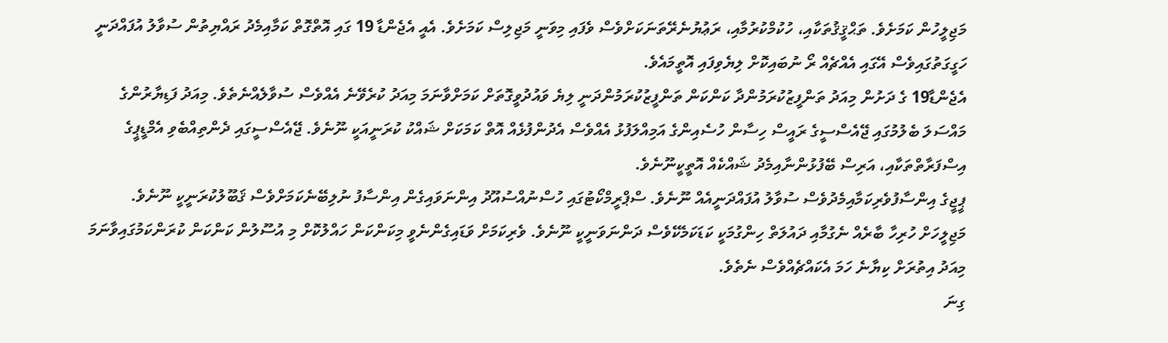މަޖިލީހުން ކަމަށެވެ. ތަޙްޤީޤުތަކާއި، ހުކުމްކުރުމާއި، ރަޢުޔުނެރޭތަނަކަށްވެސް ވެފައި މިވަނީ މަޖިލިސް ކަމަށެވެ. އެއީ އެޖެންޑާ 19 ގައި އޮތްގޮތް ކަމާއިމެދު ރައްޔިތުން ސުވާލު އުފައްދަނީ ހަގީގަތުގައިވެސް އޭގައި އެއްޗެއް ރޯ ނުބައިކޮށް ލިޔެވިފައި އޮތީމައެވެ.
އެޖެންޑާ19 ގެ ދަށުން މިއަދު ތަންފީޒުކުރަމުންދާ ކަންކަން ތަންފީޒުކުރަމުންދަނީ ލިޔެ ވައުދުވީގޮތަށް ކަމަށްވާނަމަ މިއަދު ކުރެވޭނެ އެއްވެސް ސުވާލެއްނެތެވެ. މިއަދު ފަޑިޔާރުންގެ މައްސަލަ ބެލުމުގައި ޖޭއެސްސީގެ ރައީސް ހިސާން ހުސެއިންގެ އަމިއްލަފުޅު އެއްވެސް އެދުންފުޅެއް އޮތް ކަމަކަށް ޝައްކު ކުރަނީއަކީ ނޫނެވެ. ޖޭއެސްސީގައި ދެންތިއްބެވި އެމްޑީޕީގެ އިސްފަރާތްތަކާއި، އަރިސް ބޭފުޅުންނާއިމެދު ޝައްކެއް އޮތީކީނޫނެވެ.
ޕީޖީގެ އިންސާފުވެރިކަމާއިމެދުވެސް ސުވާލު އުފައްދަނީއެއް ނޫނެވެ. ސްޕްރީމްކޯޓުގައި ހުސްނުއްސުއޫދު އިންނަވައިގެން އިންސާފު ނުލިބޭނެކަމަށްވެސް ޤަބޫލުކުރަނީކީ ނޫނެވެ. މަޖިލީހަށް ހުރިހާ ބާރެއް ނެގުމާއި ދައުލަތް ހިންގުމަކީ ކަޑަކަމެކޭވެސް ދަންނަވަނީކީ ނޫނެވެ. ވެރިކަމަށް ވަޑައިގެންނެވީ މިކަންކަން ހައްލުކޮށް މި އުސޫލުން ކަންކަން ކުރަންކަމުގައިވާނަމަ މިއަދު އިތުރަށް ކިޔާނެ ހަމަ އެކައްޗެއްވެސް ނެތެވެ.
ގިނަ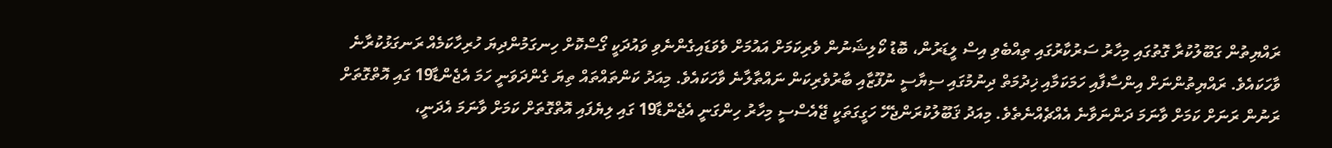ރައްޔިތުން ގަބޫލުކުރާ ގޮތުގައި މިހާރު ސަރުކާރުގައި ތިއްބެވި އިސް ލީޑަރުން، ބޮޑު ކޯލިޝަނުން ވެރިކަމަށް އައުމަށް ވެވަޑައިގެންނެވި ވައުދަކީ ގޯސްކޮށް ހިނގަމުންދިޔަ ހުރިހާކަމެއް ރަނގަޅުކުރާނެ ވާހަކައެވެ. ރައްޔިތުންނަށް އިންސާފާއި ހަމަކަމާއި ޚިދުމަތް ދިނުމުގައި ސިޔާސީ ނުފޫޒާއި ބާރުވެރިކަން ނައްތާލާނެ ވާހަކައެވެ. މިއަދު ކަންތައްތައް ތިޔަ ގެންދަވަނީ ހަމަ އެޖެންޑާ19 ގައި އޮތްގޮތަށް ރަނުން ރަނަށް ކަމަށް ވާނަމަ ދަންނަވާނެ އެއްޗެއްނެތެވެ. މިއަދު ޤަބޫލުކުރަންޖެހޭ ހަގީގަތަކީ ޖޭއެސްސީ މިހާރު ހިންގަނީ އެޖެންޑާ19 ގައި ލިޔެފައި އޮތްގޮތަށް ކަމަށް ވާނަމަ އެދަނީ،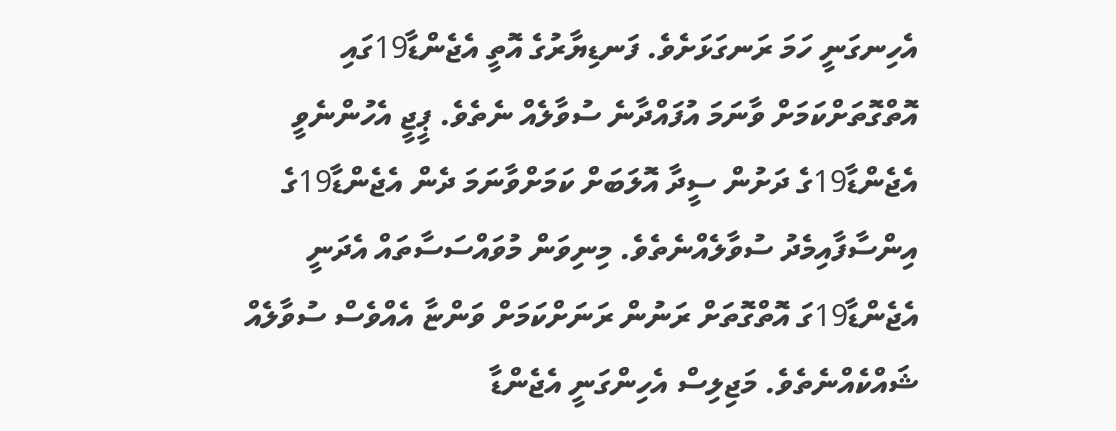އެހިނގަނީ ހަމަ ރަނގަޅަށެވެ. ފަނޑިޔާރުގެ އޮތީ އެޖެންޑާ19ގައި އޮތްގޮތަށްކަމަށް ވާނަމަ އުފައްދާނެ ސުވާލެއް ނެތެވެ. ޕީޖީ އެހުންނެވީ އެޖެންޑާ19ގެ ދަށުން ސީދާ އޮލަބަށް ކަމަށްވާނަމަ ދެން އެޖެންޑާ19ގެ އިންސާފާއިމެދު ސުވާލެއްނެތެވެ. މިނިވަން މުވައްސަސާތައް އެދަނީ އެޖެންޑާ19ގަ އޮތްގޮތަށް ރަނުން ރަނަށްކަމަށް ވަންޏާ އެއްވެސް ސުވާލެއް ޝައްކެއްނެތެވެ. މަޖިލިސް އެހިންގަނީ އެޖެންޑާ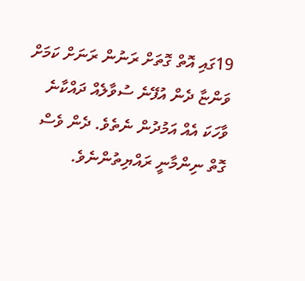19ގައި އޮތް ގޮތަށް ރަނުން ރަނަށް ކަމަށް ވަންޏާ ދެން އުފޭނެ ސުވާލެއް ދައްކާނެ ވާހަކަ އެއް އަމުދުން ނެތެވެ. ދެން ވެސް ގޮތް ނިންމާނީ ރައްޔިތުންނެވެ.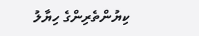ކިޔުންތެރިންގެ ހިޔާލު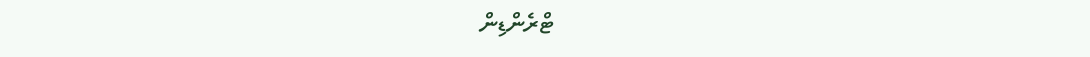ޓްރެންޑިން